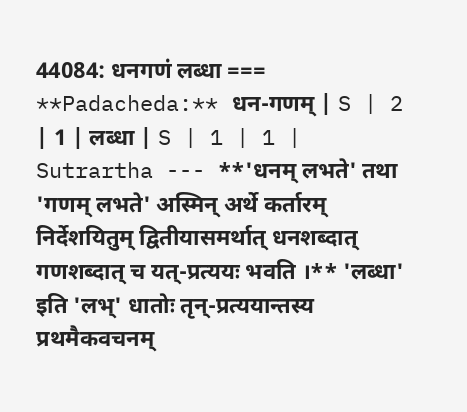44084: धनगणं लब्धा === **Padacheda:** धन-गणम् | S | 2 | 1 | लब्धा | S | 1 | 1 | Sutrartha --- **'धनम् लभते' तथा 'गणम् लभते' अस्मिन् अर्थे कर्तारम् निर्देशयितुम् द्वितीयासमर्थात् धनशब्दात् गणशब्दात् च यत्-प्रत्ययः भवति ।** 'लब्धा' इति 'लभ्' धातोः तृन्-प्रत्ययान्तस्य प्रथमैकवचनम्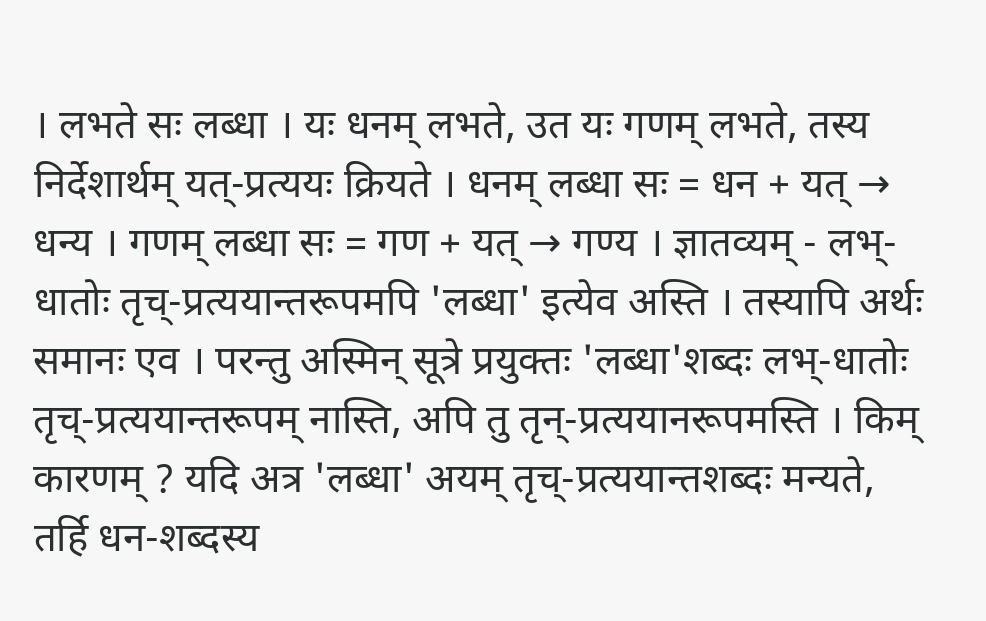। लभते सः लब्धा । यः धनम् लभते, उत यः गणम् लभते, तस्य निर्देशार्थम् यत्-प्रत्ययः क्रियते । धनम् लब्धा सः = धन + यत् → धन्य । गणम् लब्धा सः = गण + यत् → गण्य । ज्ञातव्यम् - लभ्-धातोः तृच्-प्रत्ययान्तरूपमपि 'लब्धा' इत्येव अस्ति । तस्यापि अर्थः समानः एव । परन्तु अस्मिन् सूत्रे प्रयुक्तः 'लब्धा'शब्दः लभ्-धातोः तृच्-प्रत्ययान्तरूपम् नास्ति, अपि तु तृन्-प्रत्ययानरूपमस्ति । किम् कारणम् ? यदि अत्र 'लब्धा' अयम् तृच्-प्रत्ययान्तशब्दः मन्यते, तर्हि धन-शब्दस्य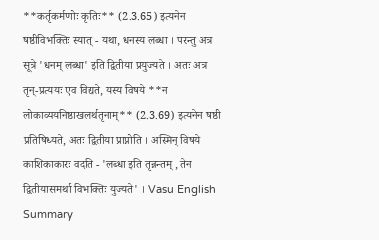**कर्तृकर्मणोः कृतिः** (2.3.65) इत्यनेन षष्ठीविभक्तिः स्यात् - यथा, धनस्य लब्धा । परन्तु अत्र सूत्रे 'धनम् लब्धा' इति द्वितीया प्रयुज्यते । अतः अत्र तृन्-प्रत्ययः एव विद्यते, यस्य विषये **न लोकाव्ययनिष्ठाखलर्थतृनाम्** (2.3.69) इत्यनेन षष्ठी प्रतिषिध्यते, अतः द्वितीया प्राप्नोति । अस्मिन् विषये काशिकाकारः वदति - 'लब्धा इति तृन्नन्तम् , तेन द्वितीयासमर्था विभक्तिः युज्यते' । Vasu English Summary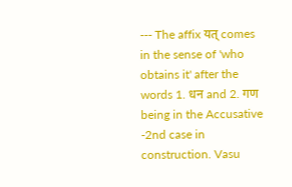--- The affix यत् comes in the sense of 'who obtains it' after the words 1. धन and 2. गण being in the Accusative -2nd case in construction. Vasu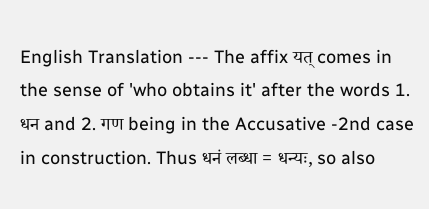English Translation --- The affix यत् comes in the sense of 'who obtains it' after the words 1. धन and 2. गण being in the Accusative -2nd case in construction. Thus धनं लब्धा = धन्यः, so also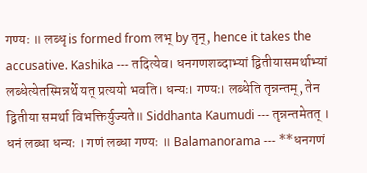गण्यः ॥ लब्धृ is formed from लभ् by तृन्, hence it takes the accusative. Kashika --- तदित्येव। धनगणशब्दाभ्यां द्वितीयासमर्थाभ्यां लब्धेत्येतस्मिन्नर्थे यत् प्रत्ययो भवति। धन्यः। गण्यः। लब्धेति तृन्नन्तम्, तेन द्वितीया समर्था विभक्तिर्युज्यते॥ Siddhanta Kaumudi --- तृन्नन्तमेतत् । धनं लब्धा धन्यः । गणं लब्धा गण्यः ॥ Balamanorama --- **धनगणं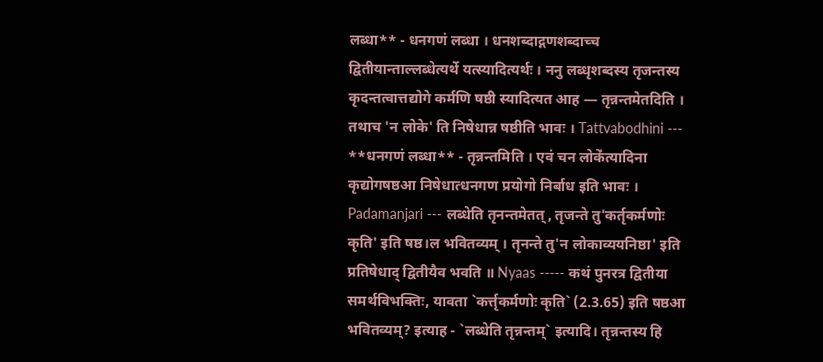लब्धा** - धनगणं लब्धा । धनशब्दाद्गणशब्दाच्च द्वितीयान्ताल्लब्धेत्यर्थे यत्स्यादित्यर्थः । ननु लब्धृशब्दस्य तृजन्तस्य कृदन्तत्वात्तद्योगे कर्मणि षष्ठी स्यादित्यत आह — तृन्नन्तमेतदिति । तथाच 'न लोके' ति निषेधान्न षष्ठीति भावः । Tattvabodhini --- **धनगणं लब्धा** - तृन्नन्तमिति । एवं चन लोके॑त्यादिना कृद्योगषष्ठआ निषेधात्धनगण प्रयोगो निर्बाध इति भावः । Padamanjari --- लब्धेति तृनन्तमेतत्, तृजन्ते तु'कर्तृकर्मणोः कृति' इति षष्ठ।ल भवितव्यम् । तृनन्ते तु'न लोकाव्ययनिष्ठा' इति प्रतिषेधाद् द्वितीयैव भवति ॥ Nyaas ----- कथं पुनरत्र द्वितीया समर्थविभक्तिः, यावता `कर्त्तृकर्मणोः कृति` (2.3.65) इति षष्ठआ भवितव्यम्? इत्याह - `लब्धेति तृन्नन्तम्` इत्यादि। तृन्नन्तस्य हि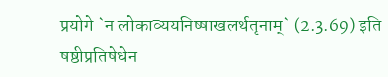प्रयोगे `न लोकाव्ययनिष्षाखलर्थतृनाम्` (2.3.69) इति षष्ठीप्रतिषेधेन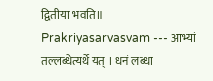द्वितीया भवति॥ Prakriyasarvasvam --- आभ्यां तल्लब्धेत्यर्थे यत् । धनं लब्धा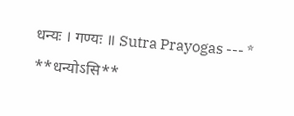धन्यः । गण्यः ॥ Sutra Prayogas --- * **धन्योऽसि**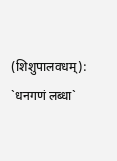(शिशुपालवधम्): `धनगणं लब्धा`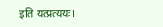इति यत्प्रत्ययः।